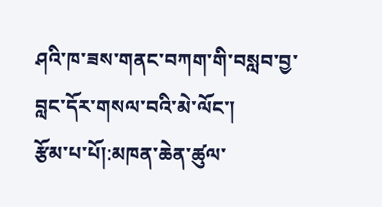ཤའི་ཁ་ཟས་གནང་བཀག་གི་བསླབ་བྱ་བླང་དོར་གསལ་བའི་མེ་ལོང་།
རྩོམ་པ་པོ།:མཁན་ཆེན་ཚུལ་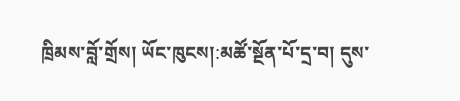ཁྲིམས་བློ་གྲོས། ཡོང་ཁུངས།:མཚོ་སྔོན་པོ་དྲ་བ། དུས་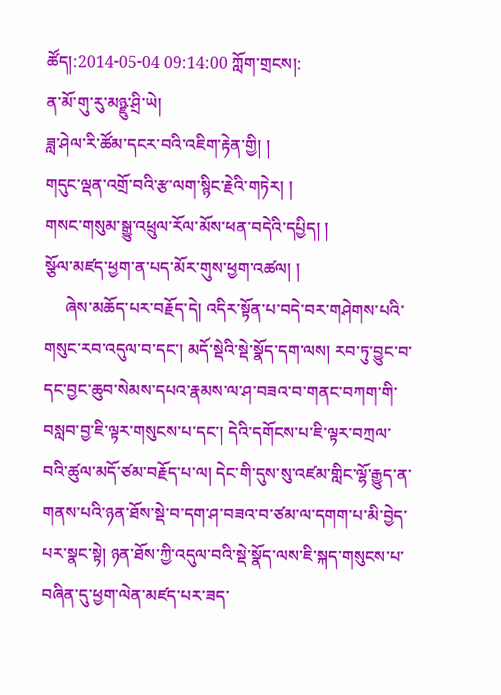ཚོད།:2014-05-04 09:14:00 ཀློག་གྲངས།:
ན་མོ་གུ་རུ་མཉྫུ་ཤྲི་ཡེ།
ཟླ་ཤེལ་རི་ཚོམ་དངར་བའི་འཇིག་རྟེན་གྱི། །
གདུང་ལྡན་འགྲོ་བའི་རྩ་ལག་སྙིང་རྗེའི་གཏེར། །
གསང་གསུམ་སྒྱུ་འཕྲུལ་རོལ་མོས་ཕན་བདེའི་དཔྱིད། །
སྩོལ་མཛད་ཕྱག་ན་པད་མོར་གུས་ཕྱག་འཚལ། །
     ཞེས་མཆོད་པར་བརྗོད་དེ། འདིར་སྟོན་པ་བདེ་བར་གཤེགས་པའི་གསུང་རབ་འདུལ་བ་དང་། མདོ་སྡེའི་སྡེ་སྣོད་དག་ལས། རབ་ཏུ་བྱུང་བ་དང་བྱང་ཆུབ་སེམས་དཔའ་རྣམས་ལ་ཤ་བཟའ་བ་གནང་བཀག་གི་བསླབ་བྱ་ཇི་ལྟར་གསུངས་པ་དང་། དེའི་དགོངས་པ་ཇི་ལྟར་བཀྲལ་བའི་ཚུལ་མདོ་ཙམ་བརྗོད་པ་ལ། དེང་གི་དུས་སུ་འཛམ་གླིང་ལྷོ་རྒྱུད་ན་གནས་པའི་ཉན་ཐོས་སྡེ་བ་དག་ཤ་བཟའ་བ་ཙམ་ལ་དགག་པ་མི་བྱེད་པར་སྣང་སྟེ། ཉན་ཐོས་ཀྱི་འདུལ་བའི་སྡེ་སྣོད་ལས་ཇི་སྐད་གསུངས་པ་བཞིན་དུ་ཕྱག་ལེན་མཛད་པར་ཟད་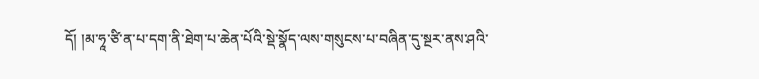དོ། །མ་ཧཱ་ཙི་ན་པ་དག་ནི་ཐེག་པ་ཆེན་པོའི་སྡེ་སྣོད་ལས་གསུངས་པ་བཞིན་དུ་སྔར་ནས་ཤའི་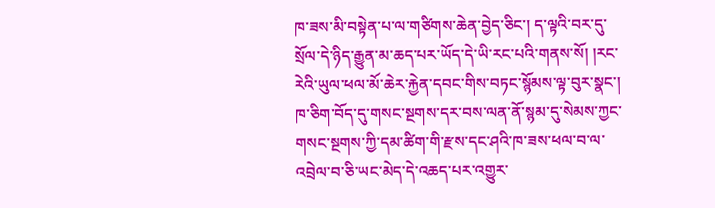ཁ་ཟས་མི་བསྟེན་པ་ལ་གཙིགས་ཆེན་བྱེད་ཅིང་། ད་ལྟའི་བར་དུ་སྲོལ་དེ་ཉིད་རྒྱུན་མ་ཆད་པར་ཡོད་དེ་ཡི་རང་པའི་གནས་སོ། །རང་རེའི་ཡུལ་ཕལ་མོ་ཆེར་རྐྱེན་དབང་གིས་བཏང་སྙོམས་ལྟ་བུར་སྣང་། ཁ་ཅིག་བོད་དུ་གསང་སྔགས་དར་བས་ལན་ནོ་སྙམ་དུ་སེམས་ཀྱང་གསང་སྔགས་ཀྱི་དམ་ཚིག་གི་རྫས་དང་ཤའི་ཁ་ཟས་ཕལ་བ་ལ་འབྲེལ་བ་ཅི་ཡང་མེད་དེ་འཆད་པར་འགྱུར་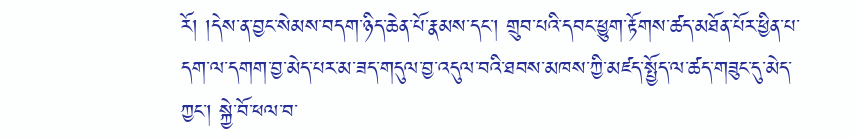རོ། །དེས་ན་བྱང་སེམས་བདག་ཉིད་ཆེན་པོ་རྣམས་དང་། གྲུབ་པའི་དབང་ཕྱུག་རྟོགས་ཚད་མཐོན་པོར་ཕྱིན་པ་དག་ལ་དགག་བྱ་མེད་པར་མ་ཟད་གདུལ་བྱ་འདུལ་བའི་ཐབས་མཁས་ཀྱི་མཛད་སྤྱོད་ལ་ཚད་གཟུང་དུ་མེད་ཀྱང་། སྐྱེ་བོ་ཕལ་བ་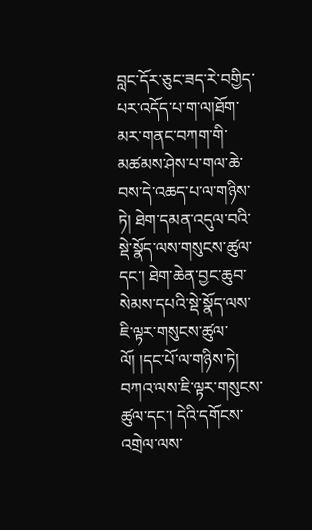བླང་དོར་ཅུང་ཟད་རེ་བགྱིད་པར་འདོད་པ་ག་ལ།ཐོག་མར་གནང་བཀག་གི་མཚམས་ཤེས་པ་གལ་ཆེ་བས་དེ་འཆད་པ་ལ་གཉིས་ཏེ། ཐེག་དམན་འདུལ་བའི་སྡེ་སྣོད་ལས་གསུངས་ཚུལ་དང་། ཐེག་ཆེན་བྱང་ཆུབ་སེམས་དཔའི་སྡེ་སྣོད་ལས་ཇི་ལྟར་གསུངས་ཚུལ་ལོ། །དང་པོ་ལ་གཉིས་ཏེ། བཀའ་ལས་ཇི་ལྟར་གསུངས་ཚུལ་དང་། དེའི་དགོངས་འགྲེལ་ལས་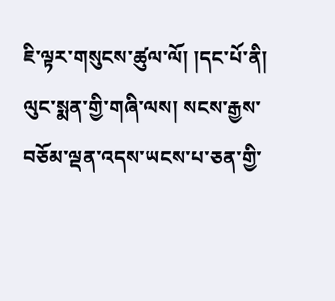ཇི་ལྟར་གསུངས་ཚུལ་ལོ། །དང་པོ་ནི། ལུང་སྨན་གྱི་གཞི་ལས། སངས་རྒྱས་བཅོམ་ལྡན་འདས་ཡངས་པ་ཅན་གྱི་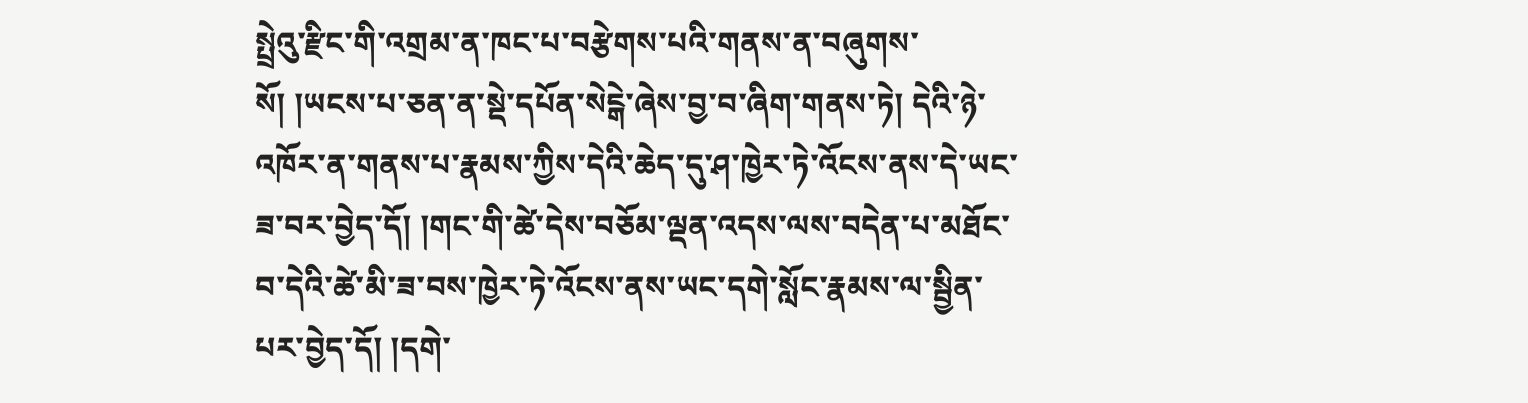སྤྲེའུ་རྫིང་གི་འགྲམ་ན་ཁང་པ་བརྩེགས་པའི་གནས་ན་བཞུགས་སོ། །ཡངས་པ་ཅན་ན་སྡེ་དཔོན་སེངྒེ་ཞེས་བྱ་བ་ཞིག་གནས་ཏེ། དེའི་ཉེ་འཁོར་ན་གནས་པ་རྣམས་ཀྱིས་དེའི་ཆེད་དུ་ཤ་ཁྱེར་ཏེ་འོངས་ནས་དེ་ཡང་ཟ་བར་བྱེད་དོ། །གང་གི་ཚེ་དེས་བཅོམ་ལྡན་འདས་ལས་བདེན་པ་མཐོང་བ་དེའི་ཚེ་མི་ཟ་བས་ཁྱེར་ཏེ་འོངས་ནས་ཡང་དགེ་སློང་རྣམས་ལ་སྦྱིན་པར་བྱེད་དོ། །དགེ་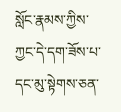སློང་རྣམས་ཀྱིས་ཀྱང་དེ་དག་ཟོས་པ་དང་མུ་སྟེགས་ཅན་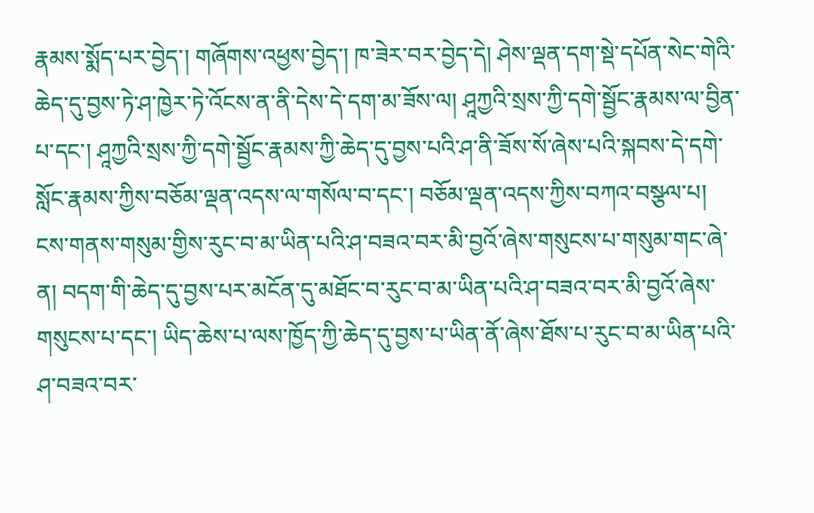རྣམས་སྨོད་པར་བྱེད་། གཞོགས་འཕྱས་བྱེད་། ཁ་ཟེར་བར་བྱེད་དེ། ཤེས་ལྡན་དག་སྡེ་དཔོན་སེང་གེའི་ཆེད་དུ་བྱས་ཏེ་ཤ་ཁྱེར་ཏེ་འོངས་ན་ནི་དེས་དེ་དག་མ་ཟོས་ལ། ཤཱཀྱའི་སྲས་ཀྱི་དགེ་སྦྱོང་རྣམས་ལ་བྱིན་པ་དང་། ཤཱཀྱའི་སྲས་ཀྱི་དགེ་སྦྱོང་རྣམས་ཀྱི་ཆེད་དུ་བྱས་པའི་ཤ་ནི་ཟོས་སོ་ཞེས་པའི་སྐབས་དེ་དགེ་སློང་རྣམས་ཀྱིས་བཅོམ་ལྡན་འདས་ལ་གསོལ་བ་དང་། བཅོམ་ལྡན་འདས་ཀྱིས་བཀའ་བསྩལ་པ། ངས་གནས་གསུམ་གྱིས་རུང་བ་མ་ཡིན་པའི་ཤ་བཟའ་བར་མི་བྱའོ་ཞེས་གསུངས་པ་གསུམ་གང་ཞེ་ན། བདག་གི་ཆེད་དུ་བྱས་པར་མངོན་དུ་མཐོང་བ་རུང་བ་མ་ཡིན་པའི་ཤ་བཟའ་བར་མི་བྱའོ་ཞེས་གསུངས་པ་དང་། ཡིད་ཆེས་པ་ལས་ཁྱོད་ཀྱི་ཆེད་དུ་བྱས་པ་ཡིན་ནོ་ཞེས་ཐོས་པ་རུང་བ་མ་ཡིན་པའི་ཤ་བཟའ་བར་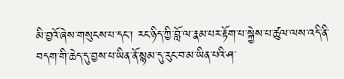མི་བྱའོ་ཞེས་གསུངས་པ་དང་། རང་ཉིད་ཀྱི་བློ་ལ་རྣམ་པར་རྟོག་པ་སྐྱེས་པ་ཚུལ་ལས་འདི་ནི་བདག་གི་ཆེད་དུ་བྱས་པ་ཡིན་ནོ་སྙམ་དུ་རུང་བ་མ་ཡིན་པའི་ཤ་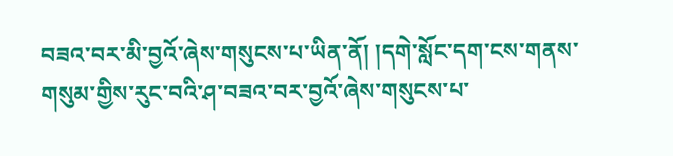བཟའ་བར་མི་བྱའོ་ཞེས་གསུངས་པ་ཡིན་ནོ། །དགེ་སློང་དག་ངས་གནས་གསུམ་གྱིས་རུང་བའི་ཤ་བཟའ་བར་བྱའོ་ཞེས་གསུངས་པ་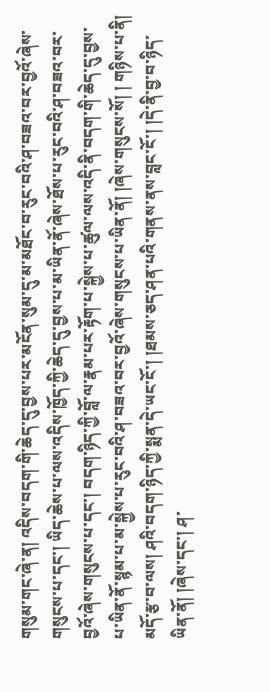གསུམ་གང་ཞེ་ན། འདིས་བདག་གི་ཆེད་དུ་བྱས་པར་མངོན་སུམ་དུ་མ་མཐོང་བ་རུང་བའི་ཤ་བཟའ་བར་བྱའོ་ཞེས་གསུངས་པ་དང་། ཡིད་ཆེས་པ་ལས་འདིས་ཁྱོད་ཀྱི་ཆེད་དུ་བྱས་པ་མ་ཡིན་ནོ་ཞེས་ཐོས་པ་རུང་བའི་ཤ་བཟའ་བར་བྱའོ་ཞེས་གསུངས་པ་དང་། བདག་ཉིད་ཀྱི་བློ་ལ་རྣམ་པར་རྟོག་པ་སྐྱེས་པ་ཚུལ་ལས་འདི་ནི་བདག་གི་ཆེད་དུ་བྱས་པ་ཡིན་ནོ་སྙམ་པ་མ་སྐྱེས་པ་རུང་བའི་ཤ་བཟའ་བར་བྱའོ་ཞེས་གསུངས་པ་ཡིན་ནོ། །ཞེས་གསུངས་སོ། ། གཉིས་པ་ནི། མདོ་རྩ་བ་ལས། ཤའི་བདག་ཉིད་ཀྱི་སྨན་དེ་ཡང་ངོ་། །ཐམས་ཅད་ཤན་པའི་གནས་ནས་བླང་ངོ་། །དེ་ནི་བྱ་བ་ཉིད་ཡིན་ནོ། །ཞེས་དང་། ཤ་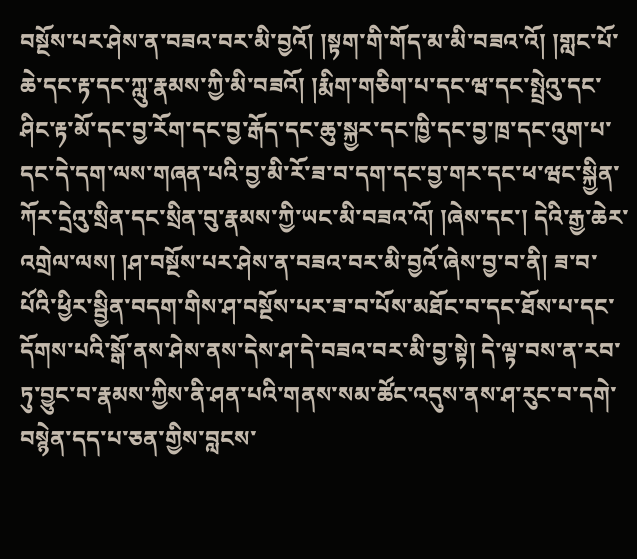བསྔོས་པར་ཤེས་ན་བཟའ་བར་མི་བྱའོ། །སྟག་གི་གོད་མ་མི་བཟའ་འོ། །གླང་པོ་ཆེ་དང་རྟ་དང་ཀླུ་རྣམས་ཀྱི་མི་བཟའོ། །རྨིག་གཅིག་པ་དང་ཝ་དང་སྤྲེའུ་དང་ཤིང་རྟ་མོ་དང་བྱ་རོག་དང་བྱ་རྒོད་དང་ཆུ་སྐྱར་དང་ཁྱི་དང་བྱ་ཁྲ་དང་འུག་པ་དང་དེ་དག་ལས་གཞན་པའི་བྱ་མི་རོ་ཟ་བ་དག་དང་བྱ་གར་དང་ཕ་ཝང་སྐྱིན་ཀོར་དྲེའུ་སྲིན་དང་སྲིན་བུ་རྣམས་ཀྱི་ཡང་མི་བཟའ་འོ། །ཞེས་དང་། དེའི་རྒྱ་ཆེར་འགྲེལ་ལས། །ཤ་བསྔོས་པར་ཤེས་ན་བཟའ་བར་མི་བྱའོ་ཞེས་བྱ་བ་ནི། ཟ་བ་པོའི་ཕྱིར་སྦྱིན་བདག་གིས་ཤ་བསྔོས་པར་ཟ་བ་པོས་མཐོང་བ་དང་ཐོས་པ་དང་དོགས་པའི་སྒོ་ནས་ཤེས་ནས་དེས་ཤ་དེ་བཟའ་བར་མི་བྱ་སྟེ། དེ་ལྟ་བས་ན་རབ་ཏུ་བྱུང་བ་རྣམས་ཀྱིས་ནི་ཤན་པའི་གནས་སམ་ཚོང་འདུས་ནས་ཤ་རུང་བ་དགེ་བསྙེན་དད་པ་ཅན་གྱིས་བླངས་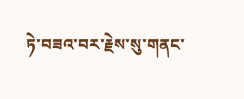ཏེ་བཟའ་བར་རྗེས་སུ་གནང་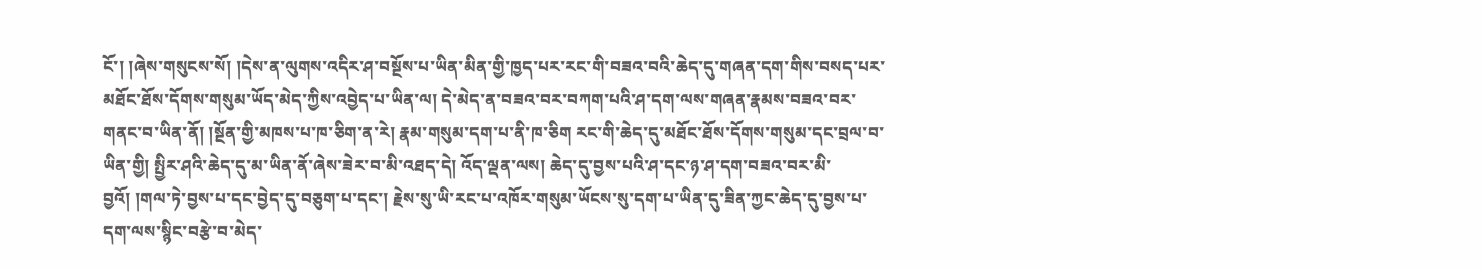ངོ་། །ཞེས་གསུངས་སོ། །དེས་ན་ལུགས་འདིར་ཤ་བསྔོས་པ་ཡིན་མིན་གྱི་ཁྱད་པར་རང་གི་བཟའ་བའི་ཆེད་དུ་གཞན་དག་གིས་བསད་པར་མཐོང་ཐོས་དོགས་གསུམ་ཡོད་མེད་ཀྱིས་འབྱེད་པ་ཡིན་ལ། དེ་མེད་ན་བཟའ་བར་བཀག་པའི་ཤ་དག་ལས་གཞན་རྣམས་བཟའ་བར་གནང་བ་ཡིན་ནོ། །སྔོན་གྱི་མཁས་པ་ཁ་ཅིག་ན་རེ། རྣམ་གསུམ་དག་པ་ནི་ཁ་ཅིག རང་གི་ཆེད་དུ་མཐོང་ཐོས་དོགས་གསུམ་དང་བྲལ་བ་ཡིན་གྱི། སྤྱིར་ཤའི་ཆེད་དུ་མ་ཡིན་ནོ་ཞེས་ཟེར་བ་མི་འཐད་དེ། འོད་ལྡན་ལས། ཆེད་དུ་བྱས་པའི་ཤ་དང་ཉ་ཤ་དག་བཟའ་བར་མི་བྱའོ། །གལ་ཏེ་བྱས་པ་དང་བྱེད་དུ་བཅུག་པ་དང་། རྗེས་སུ་ཡི་རང་པ་འཁོར་གསུམ་ཡོངས་སུ་དག་པ་ཡིན་དུ་ཟིན་ཀྱང་ཆེད་དུ་བྱས་པ་དག་ལས་སྙིང་བརྩེ་བ་མེད་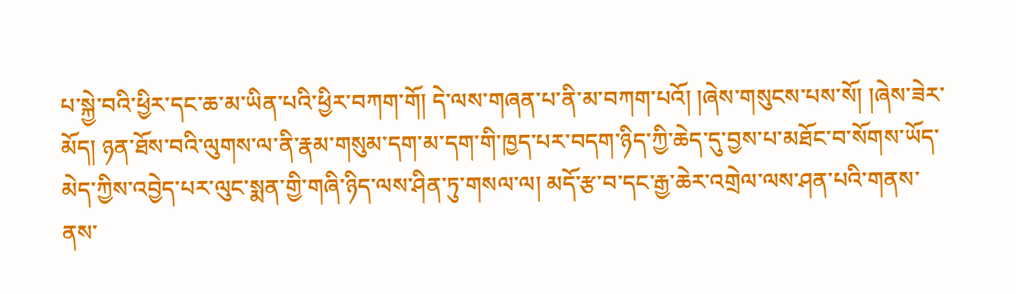པ་སྐྱེ་བའི་ཕྱིར་དང་ཆ་མ་ཡིན་པའི་ཕྱིར་བཀག་གོ། དེ་ལས་གཞན་པ་ནི་མ་བཀག་པའོ། །ཞེས་གསུངས་པས་སོ། །ཞེས་ཟེར་མོད། ཉན་ཐོས་བའི་ལུགས་ལ་ནི་རྣམ་གསུམ་དག་མ་དག་གི་ཁྱད་པར་བདག་ཉིད་ཀྱི་ཆེད་དུ་བྱས་པ་མཐོང་བ་སོགས་ཡོད་མེད་ཀྱིས་འབྱེད་པར་ལུང་སྨན་གྱི་གཞི་ཉིད་ལས་ཤིན་ཏུ་གསལ་ལ། མདོ་རྩ་བ་དང་རྒྱ་ཆེར་འགྲེལ་ལས་ཤན་པའི་གནས་ནས་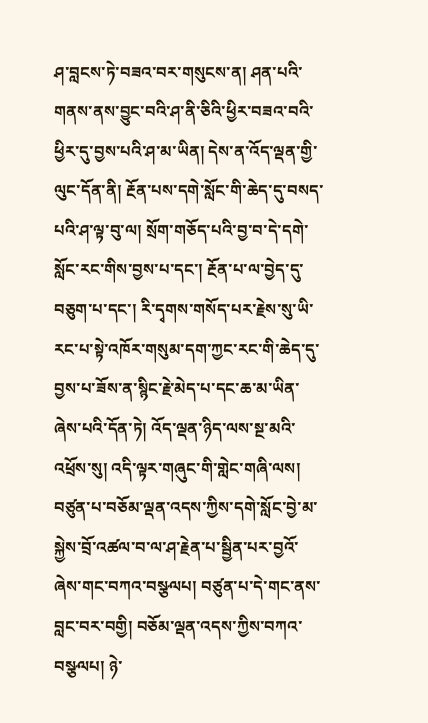ཤ་བླངས་ཏེ་བཟའ་བར་གསུངས་ན། ཤན་པའི་གནས་ནས་བྱུང་བའི་ཤ་ནི་ཅིའི་ཕྱིར་བཟའ་བའི་ཕྱིར་དུ་བྱས་པའི་ཤ་མ་ཡིན། དེས་ན་འོད་ལྡན་གྱི་ལུང་དོན་ནི། རྔོན་པས་དགེ་སློང་གི་ཆེད་དུ་བསད་པའི་ཤ་ལྟ་བུ་ལ། སྲོག་གཅོད་པའི་བྱ་བ་དེ་དགེ་སློང་རང་གིས་བྱས་པ་དང་། རྔོན་པ་ལ་བྱེད་དུ་བཅུག་པ་དང་། རི་དྭགས་གསོད་པར་རྗེས་སུ་ཡི་རང་པ་སྟེ་འཁོར་གསུམ་དག་ཀྱང་རང་གི་ཆེད་དུ་བྱས་པ་ཟོས་ན་སྙིང་རྗེ་མེད་པ་དང་ཆ་མ་ཡིན་ཞེས་པའི་དོན་ཏེ། འོད་ལྡན་ཉིད་ལས་སྔ་མའི་འཕྲོས་སུ། འདི་ལྟར་གཞུང་གི་གླེང་གཞི་ལས། བཙུན་པ་བཅོམ་ལྡན་འདས་ཀྱིས་དགེ་སློང་བྱེ་མ་སྐྱེས་བྲོ་འཚལ་བ་ལ་ཤ་རྗེན་པ་སྦྱིན་པར་བྱའོ་ཞེས་གང་བཀའ་བསྩལཔ། བཙུན་པ་དེ་གང་ནས་བླང་བར་བགྱི། བཅོམ་ལྡན་འདས་ཀྱིས་བཀའ་བསྩལཔ། ཉེ་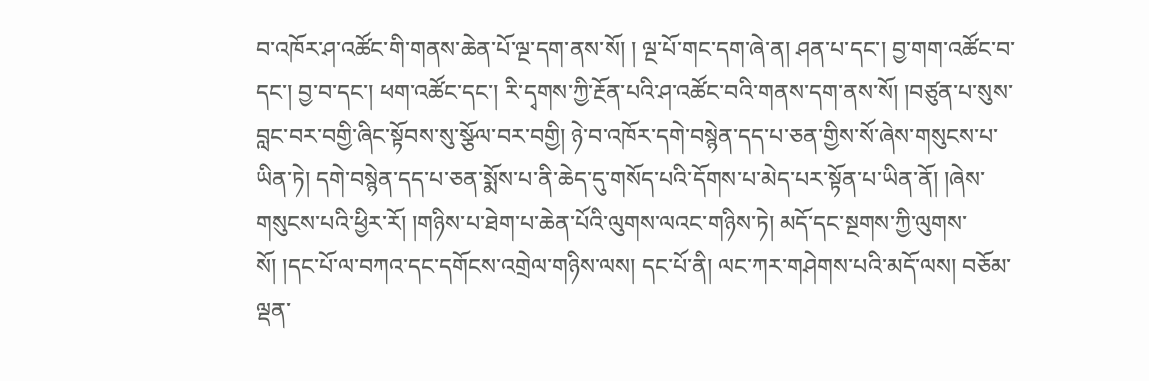བ་འཁོར་ཤ་འཚོང་གི་གནས་ཆེན་པོ་ལྔ་དག་ནས་སོ། ། ལྔ་པོ་གང་དག་ཞེ་ན། ཤན་པ་དང་། བྱ་གག་འཚོང་བ་དང་། བྱ་བ་དང་། ཕག་འཚོང་དང་། རི་དྭགས་ཀྱི་རྔོན་པའི་ཤ་འཚོང་བའི་གནས་དག་ནས་སོ། །བཙུན་པ་སུས་བླང་བར་བགྱི་ཞིང་སྟོབས་སུ་སྩོལ་བར་བགྱི། ཉེ་བ་འཁོར་དགེ་བསྙེན་དད་པ་ཅན་གྱིས་སོ་ཞེས་གསུངས་པ་ཡིན་ཏེ། དགེ་བསྙེན་དད་པ་ཅན་སྨོས་པ་ནི་ཆེད་དུ་གསོད་པའི་དོགས་པ་མེད་པར་སྟོན་པ་ཡིན་ནོ། །ཞེས་གསུངས་པའི་ཕྱིར་རོ། །གཉིས་པ་ཐེག་པ་ཆེན་པོའི་ལུགས་ལའང་གཉིས་ཏེ། མདོ་དང་སྔགས་ཀྱི་ལུགས་སོ། །དང་པོ་ལ་བཀའ་དང་དགོངས་འགྲེལ་གཉིས་ལས། དང་པོ་ནི། ལང་ཀར་གཤེགས་པའི་མདོ་ལས། བཅོམ་ལྡན་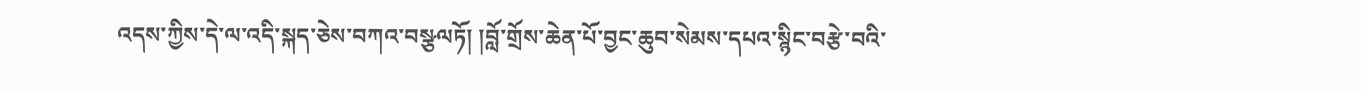འདས་ཀྱིས་དེ་ལ་འདི་སྐད་ཅེས་བཀའ་བསྩལཏོ། །བློ་གྲོས་ཆེན་པོ་བྱང་ཆུབ་སེམས་དཔའ་སྙིང་བརྩེ་བའི་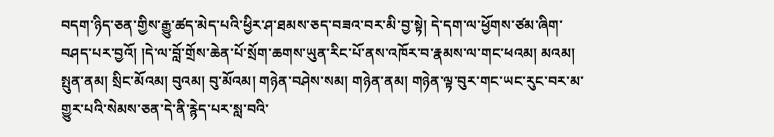བདག་ཉིད་ཅན་གྱིས་རྒྱུ་ཚད་མེད་པའི་ཕྱིར་ཤ་ཐམས་ཅད་བཟའ་བར་མི་བྱ་སྟེ། དེ་དག་ལ་ཕྱོགས་ཙམ་ཞིག་བཤད་པར་བྱའོ། །དེ་ལ་བློ་གྲོས་ཆེན་པོ་སྲོག་ཆགས་ཡུན་རིང་པོ་ནས་འཁོར་བ་རྣམས་ལ་གང་ཕའམ། མའམ། སྤུན་ནམ། སྲིང་མོའམ། བུའམ། བུ་མོའམ། གཉེན་བཤེས་སམ། གཉེན་ནམ། གཉེན་ལྟ་བུར་གང་ཡང་རུང་བར་མ་གྱུར་པའི་སེམས་ཅན་དེ་ནི་རྙེད་པར་སླ་བའི་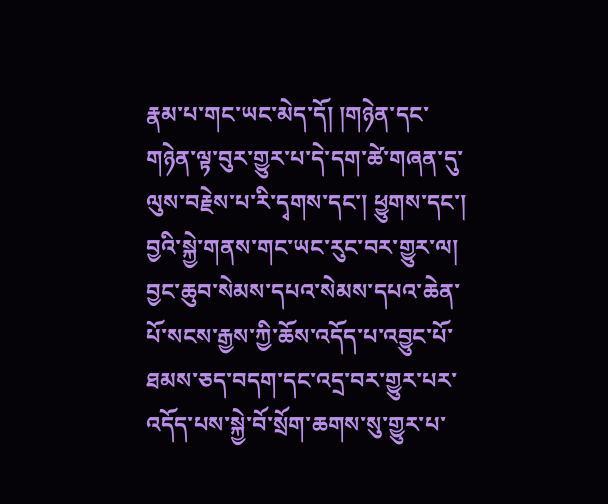རྣམ་པ་གང་ཡང་མེད་དོ། །གཉེན་དང་གཉེན་ལྟ་བུར་གྱུར་པ་དེ་དག་ཚེ་གཞན་དུ་ལུས་བརྗེས་པ་རི་དྭགས་དང་། ཕྱུགས་དང་། བྱའི་སྐྱེ་གནས་གང་ཡང་རུང་བར་གྱུར་ལ། བྱང་ཆུབ་སེམས་དཔའ་སེམས་དཔའ་ཆེན་པོ་སངས་རྒྱས་ཀྱི་ཆོས་འདོད་པ་འབྱུང་པོ་ཐམས་ཅད་བདག་དང་འདྲ་བར་གྱུར་པར་འདོད་པས་སྐྱེ་བོ་སྲོག་ཆགས་སུ་གྱུར་པ་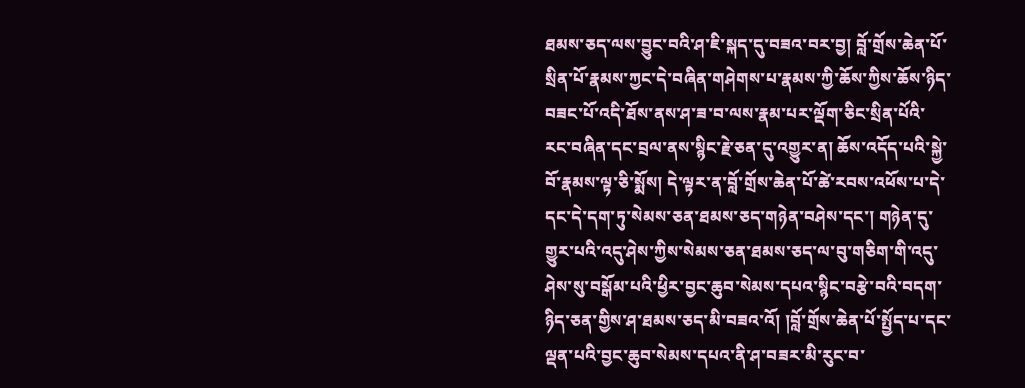ཐམས་ཅད་ལས་བྱུང་བའི་ཤ་ཇི་སྐད་དུ་བཟའ་བར་བྱ། བློ་གྲོས་ཆེན་པོ་སྲིན་པོ་རྣམས་ཀྱང་དེ་བཞིན་གཤེགས་པ་རྣམས་ཀྱི་ཆོས་ཀྱིས་ཆོས་ཉིད་བཟང་པོ་འདི་ཐོས་ནས་ཤ་ཟ་བ་ལས་རྣམ་པར་ལྡོག་ཅིང་སྲིན་པོའི་རང་བཞིན་དང་བྲལ་ནས་སྙིང་རྗེ་ཅན་དུ་འགྱུར་ན། ཆོས་འདོད་པའི་སྐྱེ་བོ་རྣམས་ལྟ་ཅི་སྨོས། དེ་ལྟར་ན་བློ་གྲོས་ཆེན་པོ་ཚེ་རབས་འཕོས་པ་དེ་དང་དེ་དག་ཏུ་སེམས་ཅན་ཐམས་ཅད་གཉེན་བཤེས་དང་། གཉེན་དུ་གྱུར་པའི་འདུ་ཤེས་ཀྱིས་སེམས་ཅན་ཐམས་ཅད་ལ་བུ་གཅིག་གི་འདུ་ཤེས་སུ་བསྒོམ་པའི་ཕྱིར་བྱང་ཆུབ་སེམས་དཔའ་སྙིང་བརྩེ་བའི་བདག་ཉིད་ཅན་གྱིས་ཤ་ཐམས་ཅད་མི་བཟའ་འོ། །བློ་གྲོས་ཆེན་པོ་སྤྱོད་པ་དང་ལྡན་པའི་བྱང་ཆུབ་སེམས་དཔའ་ནི་ཤ་བཟར་མི་རུང་བ་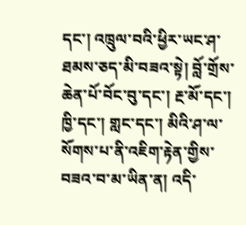དང་། འཁྲུལ་བའི་ཕྱིར་ཡང་ཤ་ཐམས་ཅད་མི་བཟའ་སྟེ། བློ་གྲོས་ཆེན་པོ་བོང་བུ་དང་། རྔ་མོ་དང་། ཁྱི་དང་། གླང་དང་། མིའི་ཤ་ལ་སོགས་པ་ནི་འཇིག་རྟེན་གྱིས་བཟའ་བ་མ་ཡིན་ན། འདི་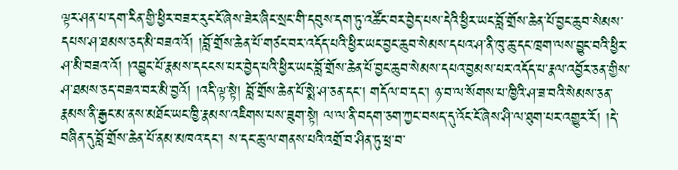ལྟར་ཤན་པ་དག་རིན་གྱི་ཕྱིར་བཟར་རུང་ངོ་ཞེས་ཟེར་ཞིང་སྲང་གི་དབུས་དག་ཏུ་འཚོང་བར་བྱེད་པས་དེའི་ཕྱིར་ཡང་བློ་གྲོས་ཆེན་པོ་བྱང་ཆུབ་སེམས་དཔས་ཤ་ཐམས་ཅད་མི་བཟའ་འོ། །བློ་གྲོས་ཆེན་པོ་གཙང་བར་འདོད་པའི་ཕྱིར་ཡང་བྱང་ཆུབ་སེམས་དཔའ་ཤ་ནི་ཁུ་ཆུ་དང་ཁྲག་ལས་བྱུང་བའི་ཕྱིར་ཤ་མི་བཟའ་འོ། །འབྱུང་པོ་རྣམས་དངངས་པར་བྱེད་པའི་ཕྱིར་ཡང་བློ་གྲོས་ཆེན་པོ་བྱང་ཆུབ་སེམས་དཔའ་བྱམས་པར་འདོད་པ་རྣལ་འབྱོར་ཅན་གྱིས་ཤ་ཐམས་ཅད་བཟའ་བར་མི་བྱའོ། །འདི་ལྟ་སྟེ། བློ་གྲོས་ཆེན་པོ་སྨེ་ཤ་ཅན་དང་། གདོལ་བ་དང་། ཉ་བ་ལ་སོགས་པ་ཁྱིའི་ཤ་ཟ་བའི་སེམས་ཅན་རྣམས་ནི་རྒྱང་མ་ནས་མཐོང་ཡང་ཁྱི་རྣམས་འཇིགས་པས་ཟུག་སྟེ། ལ་ལ་ནི་བདག་ཅག་ཀྱང་བསད་དུ་འོང་ངོ་ཞེས་ཤི་ལ་ཐུག་པར་འགྱུར་རོ། །དེ་བཞིན་དུ་བློ་གྲོས་ཆེན་པོ་ནམ་མཁའ་དང་། ས་དང་ཆུ་ལ་གནས་པའི་འགྲོ་བ་ཤིན་ཏུ་ཕྲ་བ་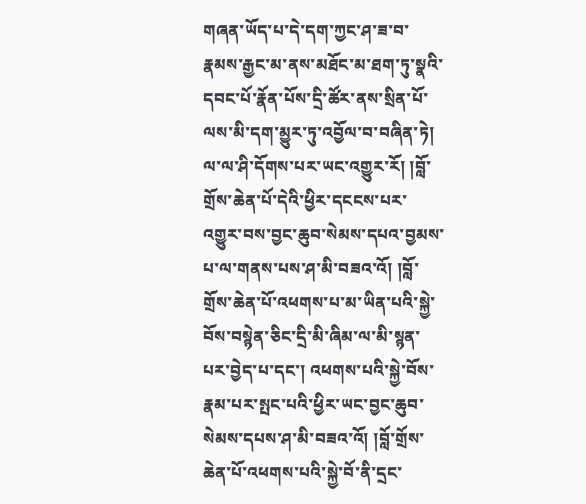གཞན་ཡོད་པ་དེ་དག་ཀྱང་ཤ་ཟ་བ་རྣམས་རྒྱང་མ་ནས་མཐོང་མ་ཐག་ཏུ་སྣའི་དབང་པོ་རྣོན་པོས་དྲི་ཚོར་ནས་སྲིན་པོ་ལས་མི་དག་མྱུར་ཏུ་འབྱོལ་བ་བཞིན་ཏེ། ལ་ལ་ཤི་དོགས་པར་ཡང་འགྱུར་རོ། །བློ་གྲོས་ཆེན་པོ་དེའི་ཕྱིར་དངངས་པར་འགྱུར་བས་བྱང་ཆུབ་སེམས་དཔའ་བྱམས་པ་ལ་གནས་པས་ཤ་མི་བཟའ་འོ། །བློ་གྲོས་ཆེན་པོ་འཕགས་པ་མ་ཡིན་པའི་སྐྱེ་བོས་བསྙེན་ཅིང་དྲི་མི་ཞིམ་ལ་མི་སྙན་པར་བྱེད་པ་དང་། འཕགས་པའི་སྐྱེ་བོས་རྣམ་པར་སྤང་པའི་ཕྱིར་ཡང་བྱང་ཆུབ་སེམས་དཔས་ཤ་མི་བཟའ་འོ། །བློ་གྲོས་ཆེན་པོ་འཕགས་པའི་སྐྱེ་བོ་ནི་དྲང་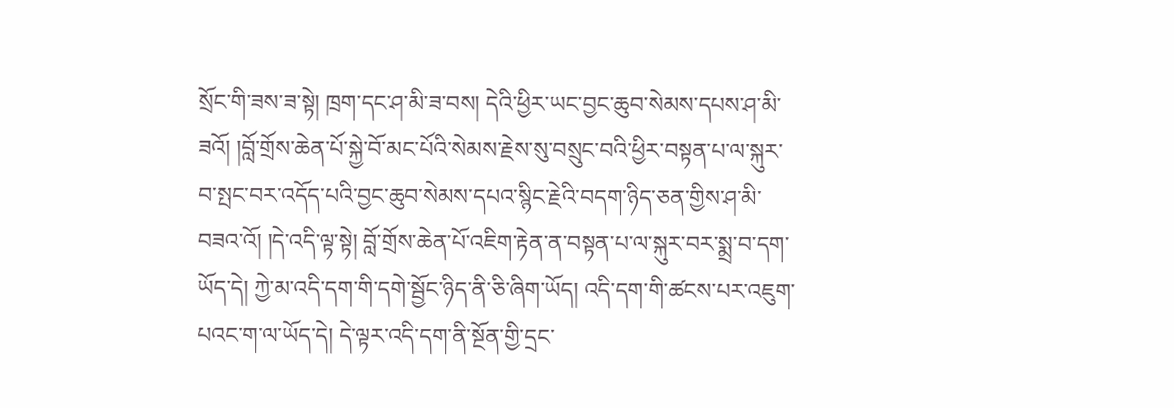སྲོང་གི་ཟས་ཟ་སྟེ། ཁྲག་དང་ཤ་མི་ཟ་བས། དེའི་ཕྱིར་ཡང་བྱང་ཆུབ་སེམས་དཔས་ཤ་མི་ཟའོ། །བློ་གྲོས་ཆེན་པོ་སྐྱེ་བོ་མང་པོའི་སེམས་རྗེས་སུ་བསྲུང་བའི་ཕྱིར་བསྟན་པ་ལ་སྐུར་བ་སྤང་བར་འདོད་པའི་བྱང་ཆུབ་སེམས་དཔའ་སྙིང་རྗེའི་བདག་ཉིད་ཅན་གྱིས་ཤ་མི་བཟའ་འོ། །དེ་འདི་ལྟ་སྟེ། བློ་གྲོས་ཆེན་པོ་འཇིག་རྟེན་ན་བསྟན་པ་ལ་སྐུར་བར་སྨྲ་བ་དག་ཡོད་དེ། ཀྱེ་མ་འདི་དག་གི་དགེ་སྦྱོང་ཉིད་ནི་ཅི་ཞིག་ཡོད། འདི་དག་གི་ཚངས་པར་འཇུག་པའང་ག་ལ་ཡོད་དེ། དེ་ལྟར་འདི་དག་ནི་སྔོན་གྱི་དྲང་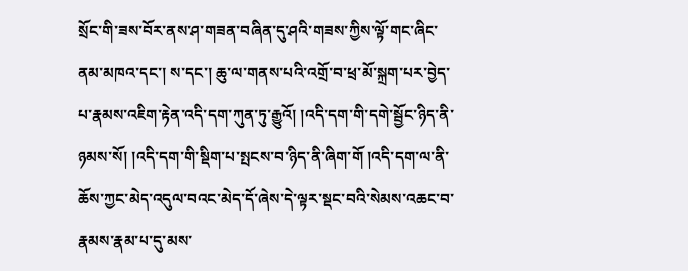སྲོང་གི་ཟས་བོར་ནས་ཤ་གཟན་བཞིན་དུ་ཤའི་གཟས་ཀྱིས་ལྟོ་གང་ཞིང་ནམ་མཁའ་དང་། ས་དང་། ཆུ་ལ་གནས་པའི་འགྲོ་བ་ཕྲ་མོ་སྐྲག་པར་བྱེད་པ་རྣམས་འཇིག་རྟེན་འདི་དག་ཀུན་ཏུ་རྒྱུའོ། །འདི་དག་གི་དགེ་སྦྱོང་ཉིད་ནི་ཉམས་སོ། །འདི་དག་གི་སྡིག་པ་སྤངས་བ་ཉིད་ནི་ཞིག་གོ །འདི་དག་ལ་ནི་ཆོས་ཀྱང་མེད་འདུལ་བའང་མེད་དོ་ཞེས་དེ་ལྟར་སྡང་བའི་སེམས་འཆང་བ་རྣམས་རྣམ་པ་དུ་མས་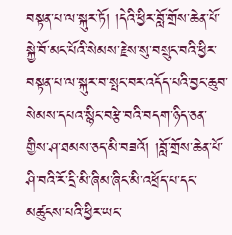བསྟན་པ་ལ་སྐུར་ཏོ། །དེའི་ཕྱིར་བློ་གྲོས་ཆེན་པོ་སྐྱེ་བོ་མང་པོའི་སེམས་རྗེས་སུ་བསྲུང་བའི་ཕྱིར་བསྟན་པ་ལ་སྐུར་བ་སྤང་བར་འདོད་པའི་བྱང་ཆུབ་སེམས་དཔའ་སྙིང་བརྩེ་བའི་བདག་ཉིད་ཅན་གྱིས་ཤ་ཐམས་ཅད་མི་བཟའོ། །བློ་གྲོས་ཆེན་པོ་ཤི་བའི་རོ་དྲི་མི་ཞིམ་ཞིང་མི་འཕྲོད་པ་དང་མཚུངས་པའི་ཕྱིར་ཡང་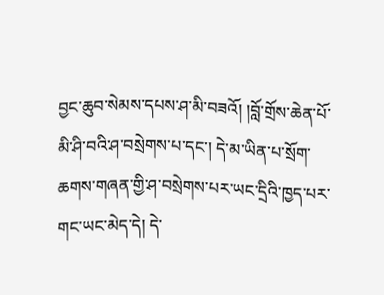བྱང་ཆུབ་སེམས་དཔས་ཤ་མི་བཟའོ། །བློ་གྲོས་ཆེན་པོ་མི་ཤི་བའི་ཤ་བསྲེགས་པ་དང་། དེ་མ་ཡིན་པ་སྲོག་ཆགས་གཞན་གྱི་ཤ་བསྲེགས་པར་ཡང་དྲིའི་ཁྱད་པར་གང་ཡང་མེད་དེ། དེ་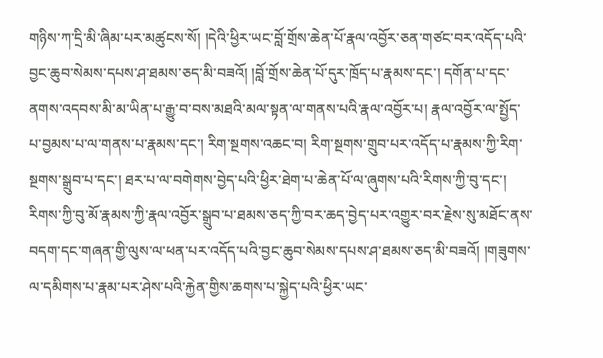གཉིས་ཀ་དྲི་མི་ཞིམ་པར་མཚུངས་སོ། །དེའི་ཕྱིར་ཡང་བློ་གྲོས་ཆེན་པོ་རྣལ་འབྱོར་ཅན་གཙང་བར་འདོད་པའི་བྱང་ཆུབ་སེམས་དཔས་ཤ་ཐམས་ཅད་མི་བཟའོ། །བློ་གྲོས་ཆེན་པོ་དུར་ཁྲོད་པ་རྣམས་དང་། དགོན་པ་དང་ནགས་འདབས་མི་མ་ཡིན་པ་རྒྱུ་བ་བས་མཐའི་མལ་སྟན་ལ་གནས་པའི་རྣལ་འབྱོར་པ། རྣལ་འབྱོར་ལ་སྤྱོད་པ་བྱམས་པ་ལ་གནས་པ་རྣམས་དང་། རིག་སྔགས་འཆང་བ། རིག་སྔགས་གྲུབ་པར་འདོད་པ་རྣམས་ཀྱི་རིག་སྔགས་སྒྲུབ་པ་དང་། ཐར་པ་ལ་བགེགས་བྱེད་པའི་ཕྱིར་ཐེག་པ་ཆེན་པོ་ལ་ཞུགས་པའི་རིགས་ཀྱི་བུ་དང་། རིགས་ཀྱི་བུ་མོ་རྣམས་ཀྱི་རྣལ་འབྱོར་སྒྲུབ་པ་ཐམས་ཅད་ཀྱི་བར་ཆད་བྱེད་པར་འགྱུར་བར་རྗེས་སུ་མཐོང་ནས་བདག་དང་གཞན་གྱི་ལུས་ལ་ཕན་པར་འདོད་པའི་བྱང་ཆུབ་སེམས་དཔས་ཤ་ཐམས་ཅད་མི་བཟའོ། །གཟུགས་ལ་དམིགས་པ་རྣམ་པར་ཤེས་པའི་རྐྱེན་གྱིས་ཆགས་པ་སྐྱེད་པའི་ཕྱིར་ཡང་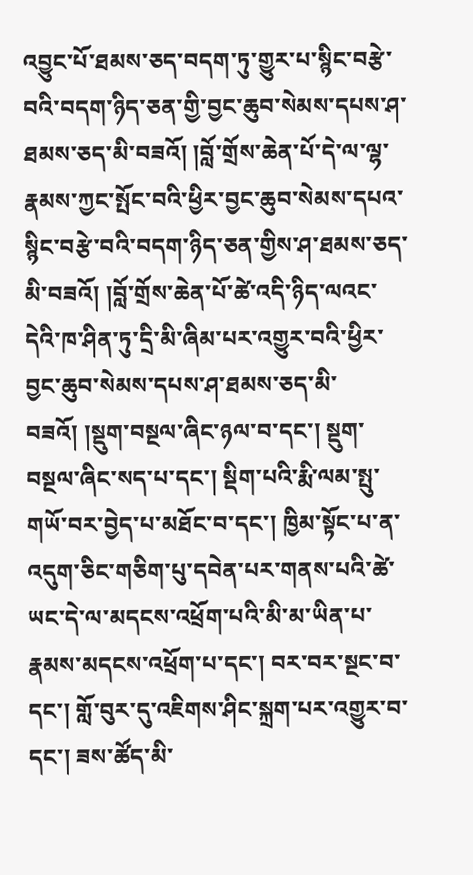འབྱུང་པོ་ཐམས་ཅད་བདག་ཏུ་གྱུར་པ་སྙིང་བརྩེ་བའི་བདག་ཉིད་ཅན་གྱི་བྱང་ཆུབ་སེམས་དཔས་ཤ་ཐམས་ཅད་མི་བཟའོ། །བློ་གྲོས་ཆེན་པོ་དེ་ལ་ལྷ་རྣམས་ཀྱང་སྤོང་བའི་ཕྱིར་བྱང་ཆུབ་སེམས་དཔའ་སྙིང་བརྩེ་བའི་བདག་ཉིད་ཅན་གྱིས་ཤ་ཐམས་ཅད་མི་བཟའོ། །བློ་གྲོས་ཆེན་པོ་ཚེ་འདི་ཉིད་ལའང་དེའི་ཁ་ཤིན་ཏུ་དྲི་མི་ཞིམ་པར་འགྱུར་བའི་ཕྱིར་བྱང་ཆུབ་སེམས་དཔས་ཤ་ཐམས་ཅད་མི་བཟའོ། །སྡུག་བསྔལ་ཞིང་ཉལ་བ་དང་། སྡུག་བསྔལ་ཞིང་སད་པ་དང་། སྡིག་པའི་རྨི་ལམ་སྤུ་གཡོ་བར་བྱེད་པ་མཐོང་བ་དང་། ཁྱིམ་སྟོང་པ་ན་འདུག་ཅིང་གཅིག་པུ་དབེན་པར་གནས་པའི་ཚེ་ཡང་དེ་ལ་མདངས་འཕྲོག་པའི་མི་མ་ཡིན་པ་རྣམས་མདངས་འཕྲོག་པ་དང་། བར་བར་སྔང་བ་དང་། གློ་བུར་དུ་འཇིགས་ཤིང་སྐྲག་པར་འགྱུར་བ་དང་། ཟས་ཚོད་མི་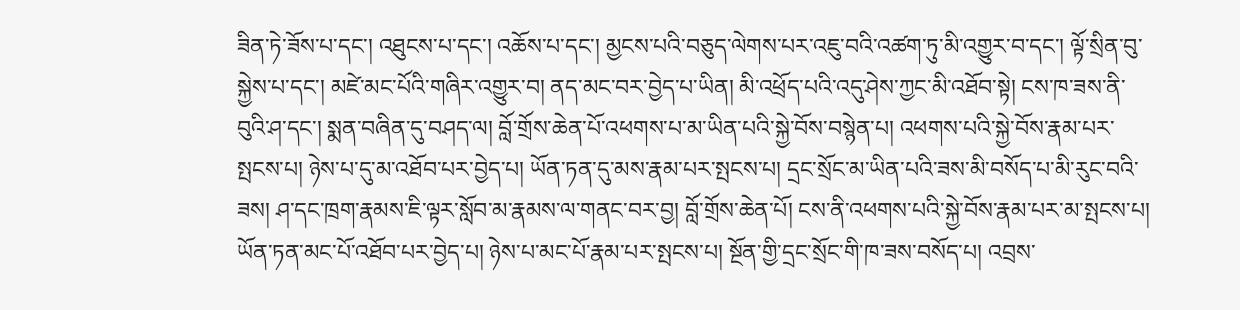ཟིན་ཏེ་ཟོས་པ་དང་། འཐུངས་པ་དང་། འཆོས་པ་དང་། མྱངས་པའི་བཅུད་ལེགས་པར་འཇུ་བའི་འཚག་ཏུ་མི་འགྱུར་བ་དང་། ལྟོ་སྲིན་བུ་སྐྱེས་པ་དང་། མཛེ་མང་པོའི་གཞིར་འགྱུར་བ། ནད་མང་བར་བྱེད་པ་ཡིན། མི་འཕྲོད་པའི་འདུ་ཤེས་ཀྱང་མི་འཐོབ་སྟེ། ངས་ཁ་ཟས་ནི་བུའི་ཤ་དང་། སྨན་བཞིན་དུ་བཤད་ལ། བློ་གྲོས་ཆེན་པོ་འཕགས་པ་མ་ཡིན་པའི་སྐྱེ་བོས་བསྙེན་པ། འཕགས་པའི་སྐྱེ་བོས་རྣམ་པར་སྤངས་པ། ཉེས་པ་དུ་མ་འཐོབ་པར་བྱེད་པ། ཡོན་ཏན་དུ་མས་རྣམ་པར་སྤངས་པ། དྲང་སྲོང་མ་ཡིན་པའི་ཟས་མི་བསོད་པ་མི་རུང་བའི་ཟས། ཤ་དང་ཁྲག་རྣམས་ཇི་ལྟར་སློབ་མ་རྣམས་ལ་གནང་བར་བྱ། བློ་གྲོས་ཆེན་པོ། ངས་ནི་འཕགས་པའི་སྐྱེ་བོས་རྣམ་པར་མ་སྤངས་པ། ཡོན་ཏན་མང་པོ་འཐོབ་པར་བྱེད་པ། ཉེས་པ་མང་པོ་རྣམ་པར་སྤངས་པ། སྔོན་གྱི་དྲང་སྲོང་གི་ཁ་ཟས་བསོད་པ། འབྲས་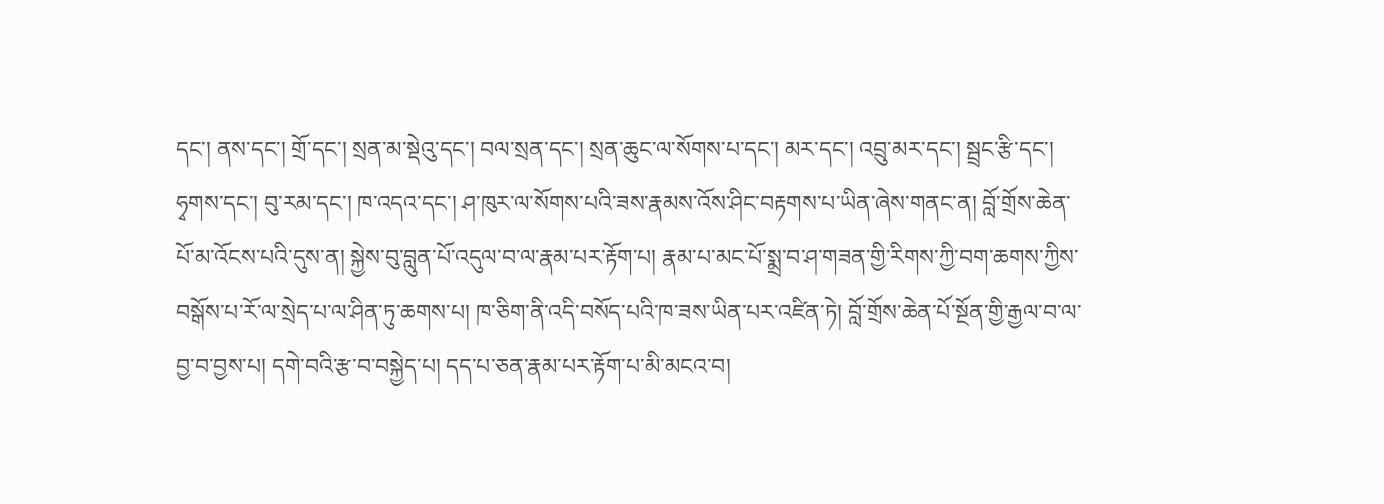དང་། ནས་དང་། གྲོ་དང་། སྲན་མ་སྡེའུ་དང་། བལ་སྲན་དང་། སྲན་ཆུང་ལ་སོགས་པ་དང་། མར་དང་། འབྲུ་མར་དང་། སྦྲང་རྩི་དང་། ཧྭགས་དང་། བུ་རམ་དང་། ཁ་འདའ་དང་། ཤ་ཁུར་ལ་སོགས་པའི་ཟས་རྣམས་འོས་ཤིང་བརྟགས་པ་ཡིན་ཞེས་གནང་ན། བློ་གྲོས་ཆེན་པོ་མ་འོངས་པའི་དུས་ན། སྐྱེས་བུ་བླུན་པོ་འདུལ་བ་ལ་རྣམ་པར་རྟོག་པ། རྣམ་པ་མང་པོ་སྨྲ་བ་ཤ་གཟན་གྱི་རིགས་ཀྱི་བག་ཆགས་ཀྱིས་བསྒོས་པ་རོ་ལ་སྲེད་པ་ལ་ཤིན་ཏུ་ཆགས་པ། ཁ་ཅིག་ནི་འདི་བསོད་པའི་ཁ་ཟས་ཡིན་པར་འཛིན་ཏེ། བློ་གྲོས་ཆེན་པོ་སྔོན་གྱི་རྒྱལ་བ་ལ་བྱ་བ་བྱས་པ། དགེ་བའི་རྩ་བ་བསྐྱེད་པ། དད་པ་ཅན་རྣམ་པར་རྟོག་པ་མི་མངའ་བ།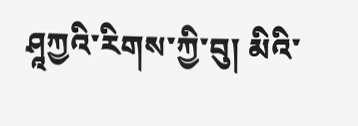ཤཱཀྱའི་རིགས་ཀྱི་བུ། མིའི་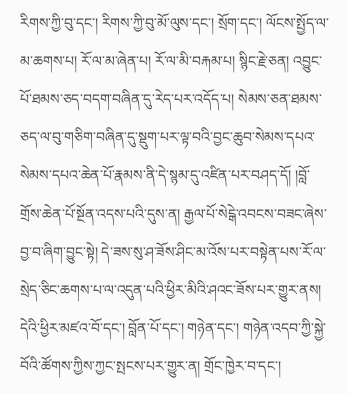རིགས་ཀྱི་བུ་དང་། རིགས་ཀྱི་བུ་མོ་ལུས་དང་། སྲོག་དང་། ལོངས་སྤྱོད་ལ་མ་ཆགས་པ། རོ་ལ་མ་ཞེན་པ། རོ་ལ་མི་བརྐམ་པ། སྙིང་རྗེ་ཅན། འབྱུང་པོ་ཐམས་ཅད་བདག་བཞིན་དུ་རེད་པར་འདོད་པ། སེམས་ཅན་ཐམས་ཅད་ལ་བུ་གཅིག་བཞིན་དུ་སྡུག་པར་ལྟ་བའི་བྱང་ཆུབ་སེམས་དཔའ་སེམས་དཔའ་ཆེན་པོ་རྣམས་ནི་དེ་སྙམ་དུ་འཛིན་པར་བཤད་དོ། །བློ་གྲོས་ཆེན་པོ་སྔོན་འདས་པའི་དུས་ན། རྒྱལ་པོ་སེངྒེ་འབངས་བཟང་ཞེས་བྱ་བ་ཞིག་བྱུང་སྟེ། དེ་ཟས་སུ་ཤ་ཟོས་ཤིང་མ་འོས་པར་བསྟེན་པས་རོ་ལ་སྲེད་ཅིང་ཆགས་པ་ལ་འདུན་པའི་ཕྱིར་མིའི་ཤའང་ཟོས་པར་གྱུར་ནས། དེའི་ཕྱིར་མཛའ་བོ་དང་། བློན་པོ་དང་། གཉེན་དང་། གཉེན་འདབ་ཀྱི་སྐྱེ་བོའི་ཚོགས་ཀྱིས་ཀྱང་སྤངས་པར་གྱུར་ན། གྲོང་ཁྱེར་བ་དང་།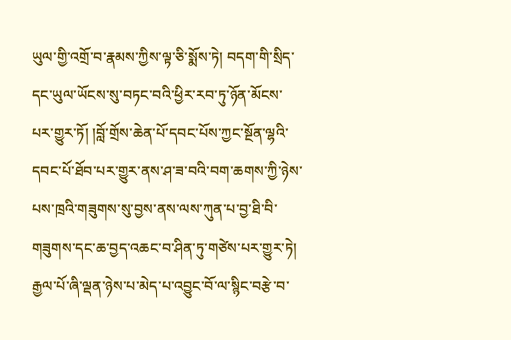ཡུལ་གྱི་འགྲོ་བ་རྣམས་ཀྱིས་ལྟ་ཅི་སྨོས་ཏེ། བདག་གི་སྲིད་དང་ཡུལ་ཡོངས་སུ་བཏང་བའི་ཕྱིར་རབ་ཏུ་ཉོན་མོངས་པར་གྱུར་ཏོ། །བློ་གྲོས་ཆེན་པོ་དབང་པོས་ཀྱང་སྔོན་ལྷའི་དབང་པོ་ཐོབ་པར་གྱུར་ནས་ཤ་ཟ་བའི་བག་ཆགས་ཀྱི་ཉེས་པས་ཁྲའི་གཟུགས་སུ་བྱས་ནས་ལས་ཀུན་པ་བྱ་ཐི་བི་གཟུགས་དང་ཆ་བྱད་འཆང་བ་ཤིན་ཏུ་གཙེས་པར་གྱུར་ཏེ། རྒྱལ་པོ་ཞི་ལྡན་ཉེས་པ་མེད་པ་འབྱུང་བོ་ལ་སྙིང་བརྩེ་བ་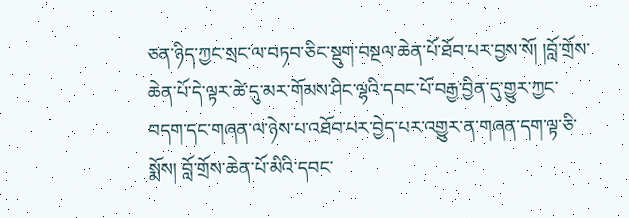ཅན་ཉིད་ཀྱང་སྲང་ལ་བཏབ་ཅིང་སྡུག་བསྔལ་ཆེན་པོ་ཐོབ་པར་བྱས་སོ། །བློ་གྲོས་ཆེན་པོ་དེ་ལྟར་ཚེ་དུ་མར་གོམས་ཤིང་ལྷའི་དབང་པོ་བརྒྱ་བྱིན་དུ་གྱུར་ཀྱང་བདག་དང་གཞན་ལ་ཉེས་པ་འཐོབ་པར་བྱེད་པར་འགྱུར་ན་གཞན་དག་ལྟ་ཅི་སྨོས། བློ་གྲོས་ཆེན་པོ་མིའི་དབང་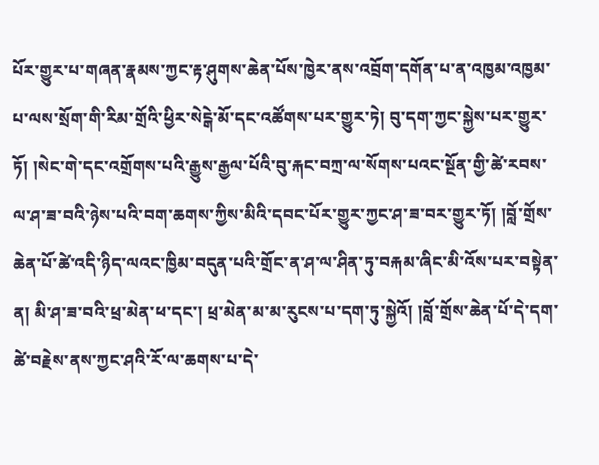པོར་གྱུར་པ་གཞན་རྣམས་ཀྱང་རྟ་ཤུགས་ཆེན་པོས་ཁྱེར་ནས་འབྲོག་དགོན་པ་ན་འཁྱམ་འཁྱམ་པ་ལས་སྲོག་གི་རིམ་གྲོའི་ཕྱིར་སེངྒེ་མོ་དང་འཚོགས་པར་གྱུར་ཏེ། བུ་དག་ཀྱང་སྐྱེས་པར་གྱུར་ཏོ། །སེང་གེ་དང་འགྲོགས་པའི་རྒྱུས་རྒྱལ་པོའི་བུ་རྐང་བཀྲ་ལ་སོགས་པའང་སྔོན་གྱི་ཚེ་རབས་ལ་ཤ་ཟ་བའི་ཉེས་པའི་བག་ཆགས་ཀྱིས་མིའི་དབང་པོར་གྱུར་ཀྱང་ཤ་ཟ་བར་གྱུར་ཏོ། །བློ་གྲོས་ཆེན་པོ་ཚེ་འདི་ཉིད་ལའང་ཁྱིམ་བདུན་པའི་གྲོང་ན་ཤ་ལ་ཤིན་ཏུ་བརྐམ་ཞིང་མི་འོས་པར་བསྟེན་ན། མི་ཤ་ཟ་བའི་ཕྲ་མེན་ཕ་དང་། ཕྲ་མེན་མ་མ་རུངས་པ་དག་ཏུ་སྐྱེའོ། །བློ་གྲོས་ཆེན་པོ་དེ་དག་ཚེ་བརྗེས་ནས་ཀྱང་ཤའི་རོ་ལ་ཆགས་པ་དེ་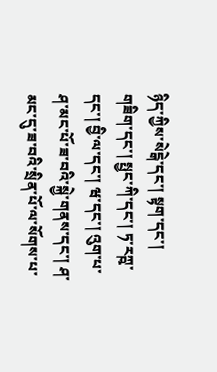ཉིད་ཀྱིས་སེངྒེ་དང་། སྟག་དང་། གཟིག་དང་། སྤྱང་ཀི་དང་། ཏ་རཀྵ་དང་། བྱི་ལ་དང་། ཝ་དང་། འུག་པ་ཤ་མང་པོ་ཟ་བའི་སྐྱེ་གནས་དང་། ཤ་མང་དུ་ཟ་བའི་སྲིན་པོ་ལ་སོགས་པ་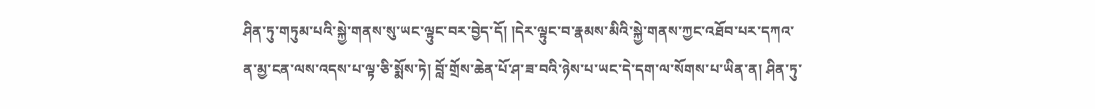ཤིན་ཏུ་གཏུམ་པའི་སྐྱེ་གནས་སུ་ཡང་ལྟུང་བར་བྱེད་དོ། །དེར་ལྟུང་བ་རྣམས་མིའི་སྐྱེ་གནས་ཀྱང་འཐོབ་པར་དཀའ་ན་མྱ་ངན་ལས་འདས་པ་ལྟ་ཅི་སྨོས་ཏེ། བློ་གྲོས་ཆེན་པོ་ཤ་ཟ་བའི་ཉེས་པ་ཡང་དེ་དག་ལ་སོགས་པ་ཡིན་ན། ཤིན་ཏུ་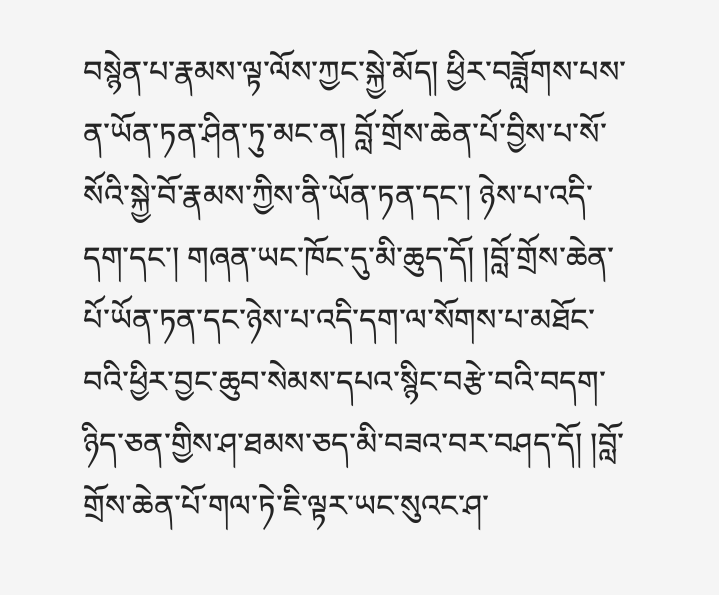བསྙེན་པ་རྣམས་ལྟ་ལོས་ཀྱང་སྐྱེ་མོད། ཕྱིར་བཟློགས་པས་ན་ཡོན་ཏན་ཤིན་ཏུ་མང་ན། བློ་གྲོས་ཆེན་པོ་བྱིས་པ་སོ་སོའི་སྐྱེ་བོ་རྣམས་ཀྱིས་ནི་ཡོན་ཏན་དང་། ཉེས་པ་འདི་དག་དང་། གཞན་ཡང་ཁོང་དུ་མི་ཆུད་དོ། །བློ་གྲོས་ཆེན་པོ་ཡོན་ཏན་དང་ཉེས་པ་འདི་དག་ལ་སོགས་པ་མཐོང་བའི་ཕྱིར་བྱང་ཆུབ་སེམས་དཔའ་སྙིང་བརྩེ་བའི་བདག་ཉིད་ཅན་གྱིས་ཤ་ཐམས་ཅད་མི་བཟའ་བར་བཤད་དོ། །བློ་གྲོས་ཆེན་པོ་གལ་ཏེ་ཇི་ལྟར་ཡང་སུའང་ཤ་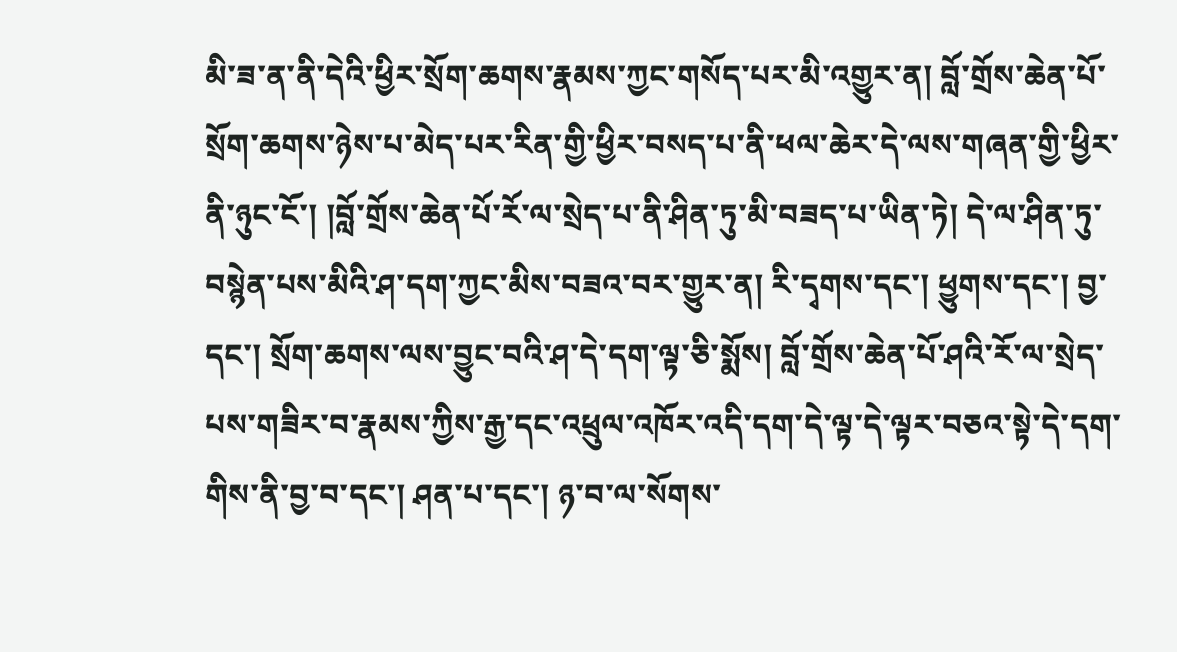མི་ཟ་ན་ནི་དེའི་ཕྱིར་སྲོག་ཆགས་རྣམས་ཀྱང་གསོད་པར་མི་འགྱུར་ན། བློ་གྲོས་ཆེན་པོ་སྲོག་ཆགས་ཉེས་པ་མེད་པར་རིན་གྱི་ཕྱིར་བསད་པ་ནི་ཕལ་ཆེར་དེ་ལས་གཞན་གྱི་ཕྱིར་ནི་ཉུང་ངོ་། །བློ་གྲོས་ཆེན་པོ་རོ་ལ་སྲེད་པ་ནི་ཤིན་ཏུ་མི་བཟད་པ་ཡིན་ཏེ། དེ་ལ་ཤིན་ཏུ་བསྙེན་པས་མིའི་ཤ་དག་ཀྱང་མིས་བཟའ་བར་གྱུར་ན། རི་དྭགས་དང་། ཕྱུགས་དང་། བྱ་དང་། སྲོག་ཆགས་ལས་བྱུང་བའི་ཤ་དེ་དག་ལྟ་ཅི་སྨོས། བློ་གྲོས་ཆེན་པོ་ཤའི་རོ་ལ་སྲེད་པས་གཟིར་བ་རྣམས་ཀྱིས་རྒྱ་དང་འཕྲུལ་འཁོར་འདི་དག་དེ་ལྟ་དེ་ལྟར་བཅའ་སྟེ་དེ་དག་གིས་ནི་བྱ་བ་དང་། ཤན་པ་དང་། ཉ་བ་ལ་སོགས་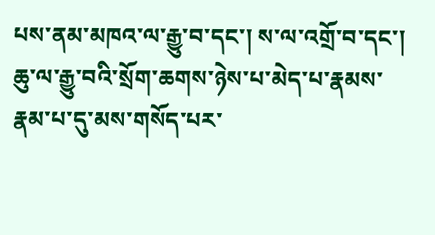པས་ནམ་མཁའ་ལ་རྒྱུ་བ་དང་། ས་ལ་འགྲོ་བ་དང་། ཆུ་ལ་རྒྱུ་བའི་སྲོག་ཆགས་ཉེས་པ་མེད་པ་རྣམས་རྣམ་པ་དུ་མས་གསོད་པར་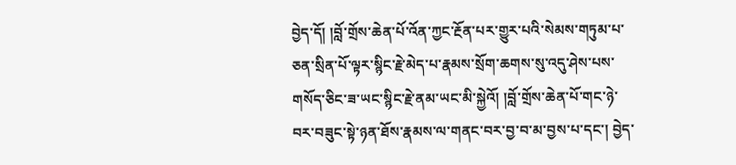བྱེད་དོ། །བློ་གྲོས་ཆེན་པོ་འོན་ཀྱང་རྔོན་པར་གྱུར་པའི་སེམས་གཏུམ་པ་ཅན་སྲིན་པོ་ལྟར་སྙིང་རྗེ་མེད་པ་རྣམས་སྲོག་ཆགས་སུ་འདུ་ཤེས་པས་གསོད་ཅིང་ཟ་ཡང་སྙིང་རྗེ་ནམ་ཡང་མི་སྐྱེའོ། །བློ་གྲོས་ཆེན་པོ་གང་ཉེ་བར་བཟུང་སྟེ་ཉན་ཐོས་རྣམས་ལ་གནང་བར་བྱ་བ་མ་བྱས་པ་དང་། བྱེད་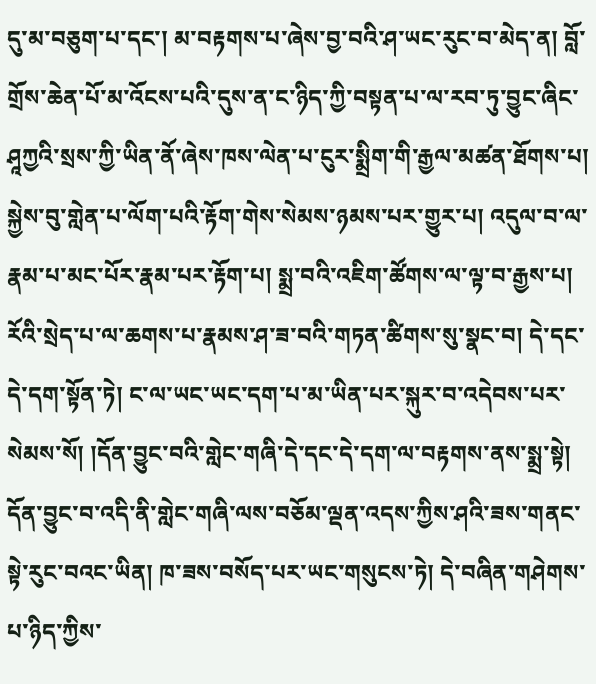དུ་མ་བཅུག་པ་དང་། མ་བརྟགས་པ་ཞེས་བྱ་བའི་ཤ་ཡང་རུང་བ་མེད་ན། བློ་གྲོས་ཆེན་པོ་མ་འོངས་པའི་དུས་ན་ང་ཉིད་ཀྱི་བསྟན་པ་ལ་རབ་ཏུ་བྱུང་ཞིང་ཤཱཀྱའི་སྲས་ཀྱི་ཡིན་ནོ་ཞེས་ཁས་ལེན་པ་ངུར་སྨྲིག་གི་རྒྱལ་མཚན་ཐོགས་པ། སྐྱེས་བུ་གླེན་པ་ལོག་པའི་རྟོག་གེས་སེམས་ཉམས་པར་གྱུར་པ། འདུལ་བ་ལ་རྣམ་པ་མང་པོར་རྣམ་པར་རྟོག་པ། སྨྲ་བའི་འཇིག་ཚོགས་ལ་ལྟ་བ་རྒྱས་པ། རོའི་སྲེད་པ་ལ་ཆགས་པ་རྣམས་ཤ་ཟ་བའི་གཏན་ཚིགས་སུ་སྣང་བ། དེ་དང་དེ་དག་སྟོན་ཏེ། ང་ལ་ཡང་ཡང་དག་པ་མ་ཡིན་པར་སྐུར་བ་འདེབས་པར་སེམས་སོ། །དོན་བྱུང་བའི་གླེང་གཞི་དེ་དང་དེ་དག་ལ་བརྟགས་ནས་སྨྲ་སྟེ། དོན་བྱུང་བ་འདི་ནི་གླེང་གཞི་ལས་བཅོམ་ལྡན་འདས་ཀྱིས་ཤའི་ཟས་གནང་སྟེ་རུང་བའང་ཡིན། ཁ་ཟས་བསོད་པར་ཡང་གསུངས་ཏེ། དེ་བཞིན་གཤེགས་པ་ཉིད་ཀྱིས་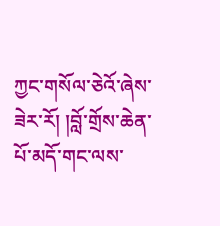ཀྱང་གསོལ་ཅེའོ་ཞེས་ཟེར་རོ། །བློ་གྲོས་ཆེན་པོ་མདོ་གང་ལས་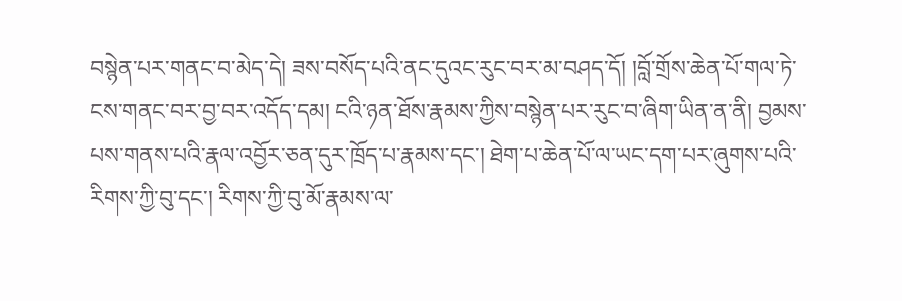བསྙེན་པར་གནང་བ་མེད་དེ། ཟས་བསོད་པའི་ནང་དུའང་རུང་བར་མ་བཤད་དོ། །བློ་གྲོས་ཆེན་པོ་གལ་ཏེ་ངས་གནང་བར་བྱ་བར་འདོད་དམ། ངའི་ཉན་ཐོས་རྣམས་ཀྱིས་བསྙེན་པར་རུང་བ་ཞིག་ཡིན་ན་ནི། བྱམས་པས་གནས་པའི་རྣལ་འབྱོར་ཅན་དུར་ཁྲོད་པ་རྣམས་དང་། ཐེག་པ་ཆེན་པོ་ལ་ཡང་དག་པར་ཞུགས་པའི་རིགས་ཀྱི་བུ་དང་། རིགས་ཀྱི་བུ་མོ་རྣམས་ལ་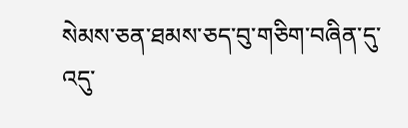སེམས་ཅན་ཐམས་ཅད་བུ་གཅིག་བཞིན་དུ་འདུ་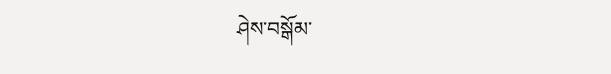ཤེས་བསྒོམ་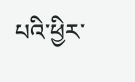པའི་ཕྱིར་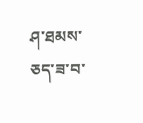ཤ་ཐམས་ཅད་ཟ་བ་